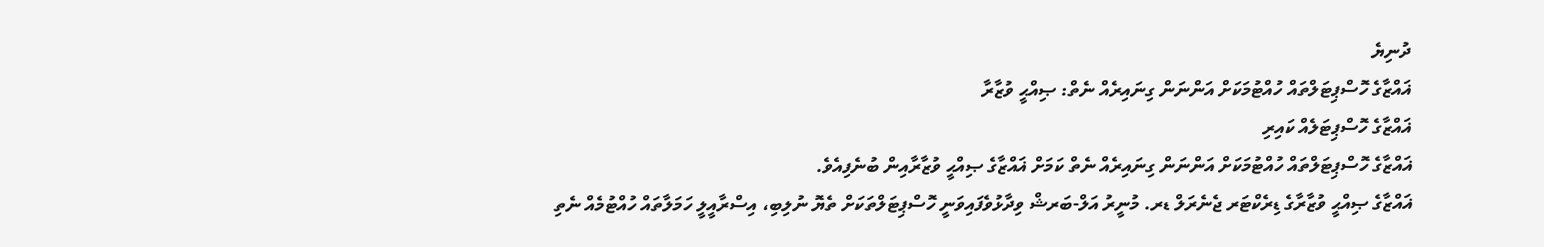ދުނިޔެ
ޣައްޒާގެ ހޮސްޕިޓަލްތައް ހުއްޓުމަކަށް އަންނަން ގިނައިރެއް ނެތް: ޞިއްޙީ ވުޒާރާ
ޣައްޒާގެ ހޮސްޕިޓަލެއް ކައިރި
ޣައްޒާގެ ހޮސްޕިޓަލްތައް ހުއްޓުމަކަށް އަންނަން ގިނައިރެއް ނެތް ކަމަށް ޣައްޒާގެ ޞިއްޙީ ވުޒާރާއިން ބުނެފިއެވެ.
ޣައްޒާގެ ޞިއްޙީ ވުޒާރާގެ ޑިރެކްޓަރ ޖެނެރަލް ޑރ. މުނީރު އަލް-ބަރޝް ވިދާޅުވެފައިވަނީ ހޮސްޕިޓަލްތަކަށް ތެޔޮ ނުލިބި، އިސްރާއީލީ ހަމަލާތައް ހުއްޓުމެއް ނެތި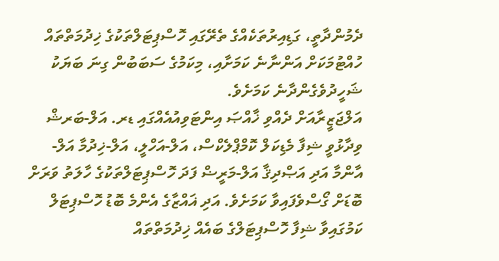ދެމުންދާތީ، ގަޑިއިރުތަކެއްގެ ތެރޭގައި ހޮސްޕިޓަލްތަކުގެ ޚިދުމަތްތައް ހުއްޓުމަކަށް އަންނާނެ ކަމަށާއި، މިކަމުގެ ސަބަބުން ގިނަ ބަޔަކު ޝަހީދުވެގެންދާނެ ކަމަށެވެ.
އަލްޖަޒީރާއަށް ދެއްވި ޚާއްޞަ އިންޓަވިއުއެއްގައި ޑރ. އަލް-ބަރޝް ވިދާޅުވީ ޝިފާ މެޑިކަލް ކޮމްޕްލެކްސް، އަލް-އަހްލީ، އަލް-ޚިދުމާ އަލް-އާންމާ އަދި އަޞްދިޤާ އަލް-މަރީޟް ފަދަ ހޮސްޕިޓަލްތަކުގެ ހާލަތު ވަރަށް ބޮޑަށް ގޯސްވެފައިވާ ކަމަށެވެ. އަދި ޣައްޒާގެ އެންމެ ބޮޑު ހޮސްޕިޓަލް ކަމުގައިވާ ޝިފާ ހޮސްޕިޓަލްގެ ބައެއް ޚިދުމަތްތައް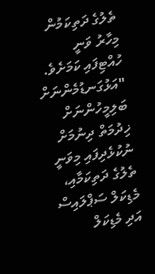ތެލުގެ ދަތިކަމުން މިހާރު ވަނީ ހުއްޓިފައި ކަމަށެވެ.
"އަޅުގަނޑުމެންނަށް ބަލިމީހުންނަށް ޚިދުމަތް ދިނުމަށް ނުކުޅެދިފައި މިވަނީ ތެލުގެ ދަތިކަމާއި، މެޑިކަލް ސަޕްލައިސް އަދި މެޑިކަލް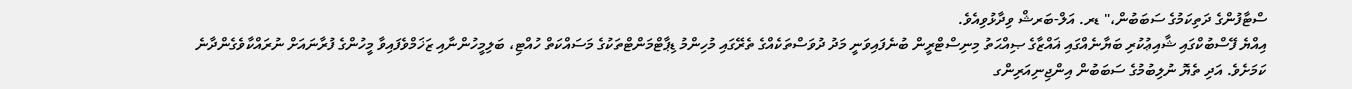ސްޓާފުންގެ ދަތިކަމުގެ ސަބަބުން،" ޑރ. އަލް-ބަރޝް ވިދާޅުވިއެވެ.
އިއްޔެ ފޭސްބުކްގައި ޝާއިޢުކުރި ބަޔާނެއްގައި ޣައްޒާގެ ޞިއްޙަތު މިނިސްޓްރީން ބުނެފައިވަނީ މަދު ދުވަސްތަކެއްގެ ތެރޭގައި މުހިންމު ޑިޕާޓްމަންޓްތަކުގެ މަސައްކަތް ހުއްޓި، ބަލިމީހުންނާއި ޒަޚަމްވެފައިވާ މީހުންގެ ފުރާނައަށް ނުރައްކާވެގެންދާނެ ކަމަށެވެ. އަދި ތެޔޮ ނުލިބުމުގެ ސަބަބުން އިންޖިނިއަރިންގ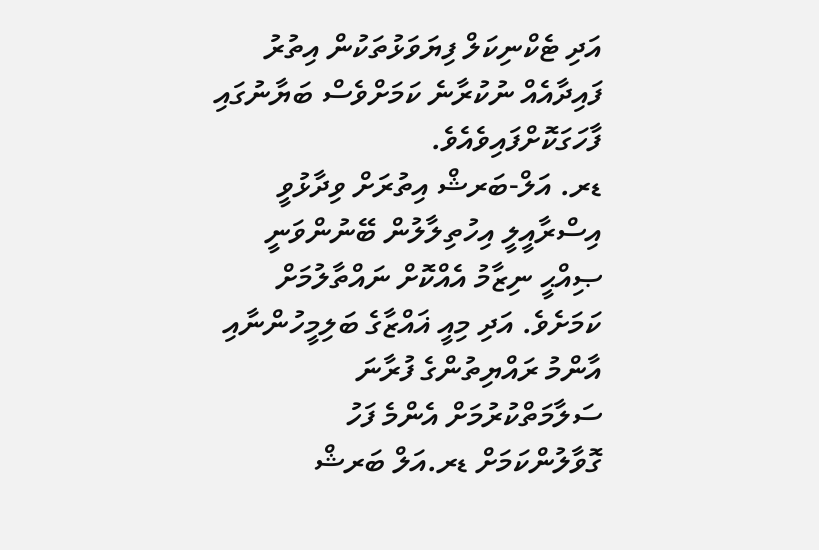އަދި ޓެކްނިކަލް ފިޔަވަޅުތަކުން އިތުރު ފައިދާއެއް ނުކުރާނެ ކަމަށްވެސް ބަޔާނުގައި ފާހަގަކޮށްފައިވެއެވެ.
ޑރ. އަލް-ބަރޝް އިތުރަށް ވިދާޅުވީ އިސްރާއީލީ އިހުތިލާލުން ބޭނުންވަނީ ޞިއްޙީ ނިޒާމު އެއްކޮށް ނައްތާލުމަށް ކަމަށެވެ. އަދި މިއީ ޣައްޒާގެ ބަލިމީހުންނާއި އާންމު ރައްޔިތުންގެ ފުރާނަ ސަލާމަތްކުރުމަށް އެންމެ ފަހު ގޮވާލުންކަމަށް ޑރ.އަލް ބަރޝް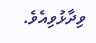ވިދާޅުވިއެވެ.